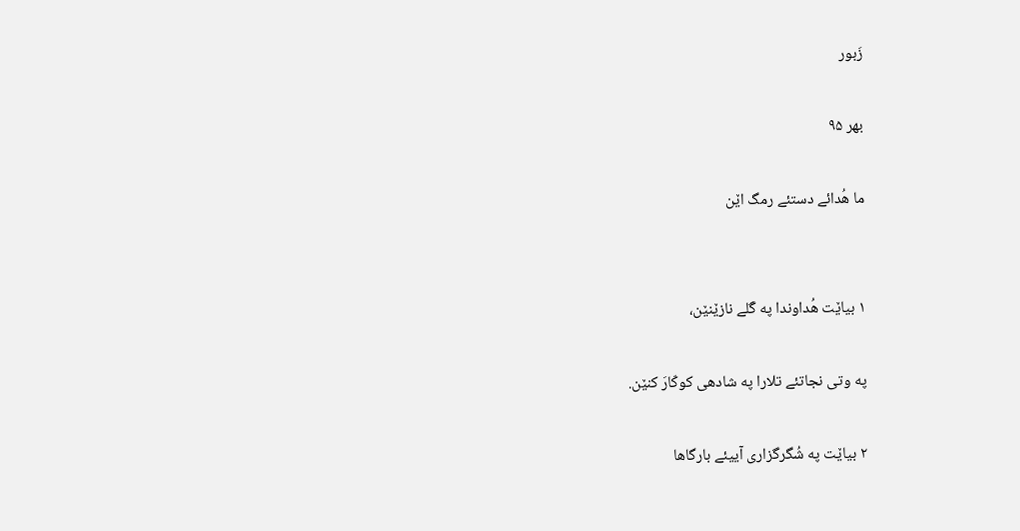زَبور

بهر ۹۵

ما هُدائے دستئے رمگ اێن


۱ بیاێت هُداوندا په گَلے نازێنێن،

په وتی نجاتئے تلارا په شادهی کوکّارَ کنێن.

۲ بیاێت په شُگرگزاری آییئے بارگاها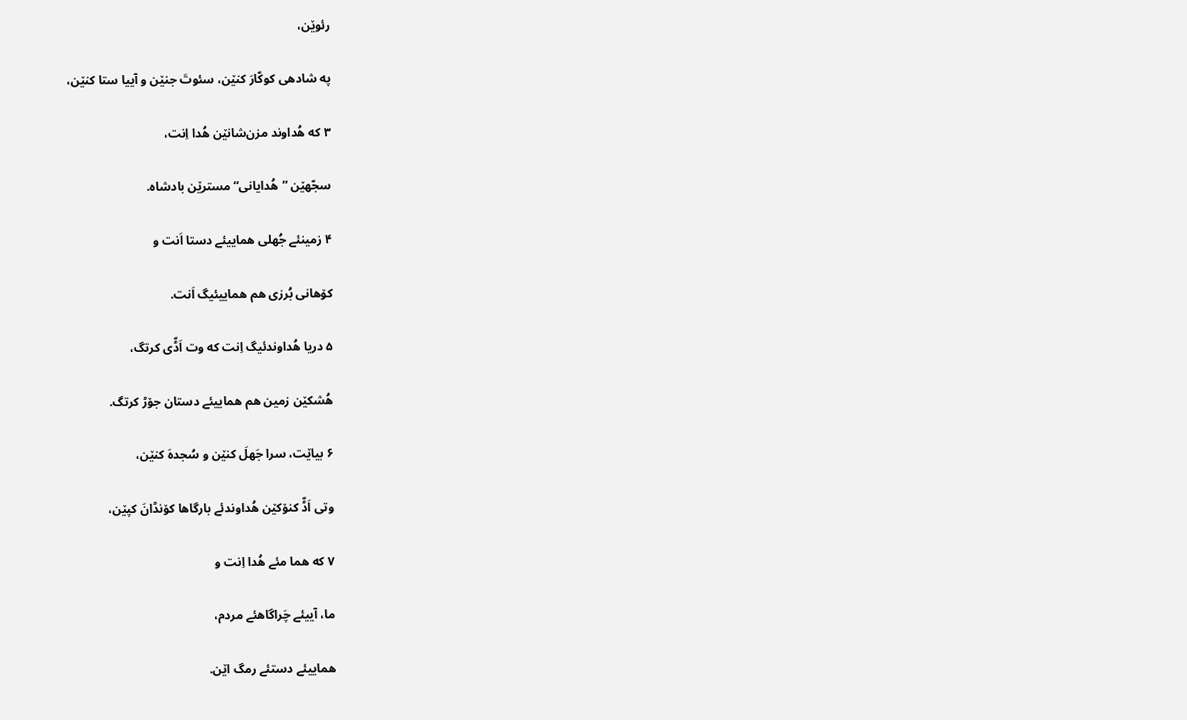رئوێن،

په شادهی کوکّارَ کنێن، سئوتَ جنێن و آییا ستا کنێن،

۳ که هُداوند مزن‌شانێن هُدا اِنت،

سجّهێن ”هُدایانی“مسترێن بادشاه.

۴ زمینئے جُهلی هماییئے دستا اَنت و

کۆهانی بُرزی هم هماییئیگ اَنت.

۵ دریا هُداوندئیگ اِنت که وت اَڈّی کرتگ،

هُشکێن زمین هم هماییئے دستان جۆڑ کرتگ.

۶ بیاێت، سرا جَهلَ کنێن و سُجدهَ کنێن،

وتی اَڈّ کنۆکێن هُداوندئے بارگاها کۆنڈانَ کپێن،

۷ که هما مئے هُدا اِنت و

ما، آییئے چَراگاهئے مردم،

هماییئے دستئے رمگ اێن.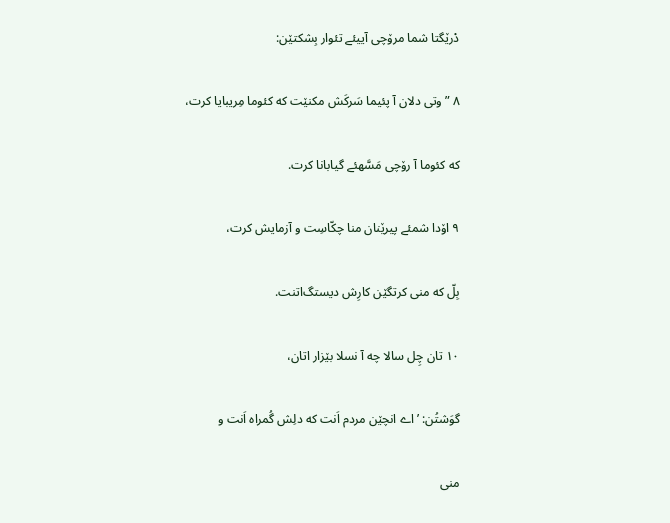دْرێگتا شما مرۆچی آییئے تئوار بِشکتێن:

۸ ”وتی دلان آ پئیما سَرکَش مکنێت که کئوما مِریبایا کرت،

که کئوما آ رۆچی مَسَّهئے گیابانا کرت.

۹ اۆدا شمئے پیرێنان منا چکّاسِت و آزمایش کرت،

بِلّ که منی کرتگێن کارِش دیستگ‌اتنت.

۱۰ تان چِل سالا چه آ نسلا بێزار اتان،

گوَشتُن: ’اے انچێن مردم اَنت که دلِش گُمراه اَنت و

منی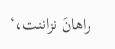راهانَ نزاننت،‘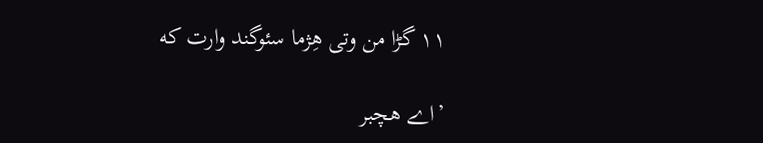۱۱ گڑا من وتی هِژما سئوگند وارت که

’اے هچبر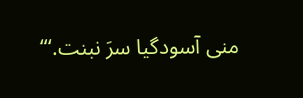منی آسودگیا سرَ نبنت.‘“